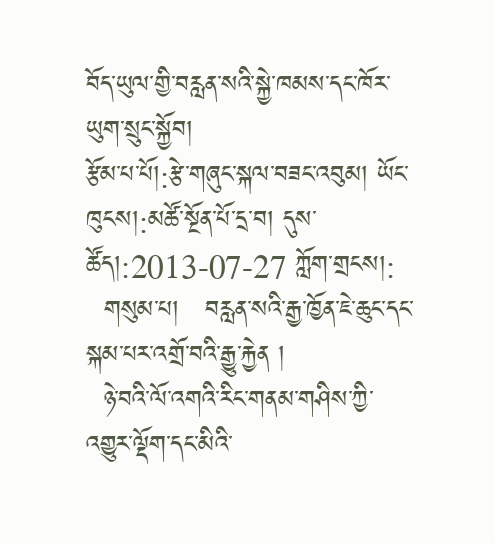བོད་ཡུལ་གྱི་བརླན་སའི་སྐྱེ་ཁམས་དང་ཁོར་ཡུག་སྲུང་སྐྱོབ།
རྩོམ་པ་པོ།:རྩེ་གཞུང་སྐལ་བཟང་འབུམ། ཡོང་ཁུངས།:མཚོ་སྔོན་པོ་དྲ་བ། དུས་ཚོད།:2013-07-27 ཀློག་གྲངས།:
  གསུམ་པ།   བརླན་སའི་རྒྱ་ཁྱོན་ཇེ་ཆུང་དང་སྐམ་པར་འགྲོ་བའི་རྒྱུ་རྐྱེན །
  ཉེ་བའི་ལོ་འགའི་རིང་གནམ་གཤིས་ཀྱི་འགྱུར་ལྡོག་དང་མིའི་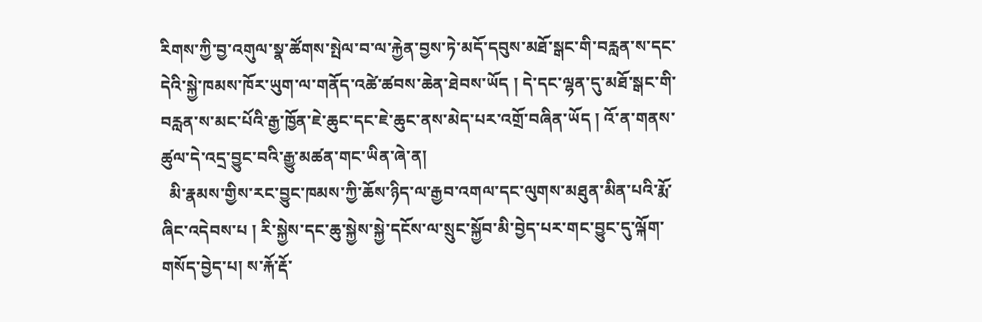རིགས་ཀྱི་བྱ་འགུལ་སྣ་ཚོགས་སྤེལ་བ་ལ་རྐྱེན་བྱས་ཏེ་མདོ་དབུས་མཐོ་སྒང་གི་བརླན་ས་དང་དེའི་སྐྱེ་ཁམས་ཁོར་ཡུག་ལ་གནོད་འཚེ་ཚབས་ཆེན་ཐེབས་ཡོད ། དེ་དང་ལྷན་དུ་མཐོ་སྒང་གི་བརླན་ས་མང་པོའི་རྒྱ་ཁྱོན་ཇེ་ཆུང་དང་ཇེ་ཆུང་ནས་མེད་པར་འགྲོ་བཞིན་ཡོད ། འོ་ན་གནས་ཚུལ་དེ་འདྲ་བྱུང་བའི་རྒྱུ་མཚན་གང་ཡིན་ཞེ་ན།
  མི་རྣམས་གྱིས་རང་བྱུང་ཁམས་ཀྱི་ཆོས་ཉིད་ལ་རྒྱབ་འགལ་དང་ལུགས་མཐུན་མིན་པའི་རྨོ་ཞིང་འདེབས་པ ། རི་སྐྱེས་དང་ཆུ་སྐྱེས་སྐྱེ་དངོས་ལ་སྲུང་སྐྱོབ་མི་བྱེད་པར་གང་བྱུང་དུ་ལྐོག་གསོད་བྱེད་པ། ས་རྐོ་རྡོ་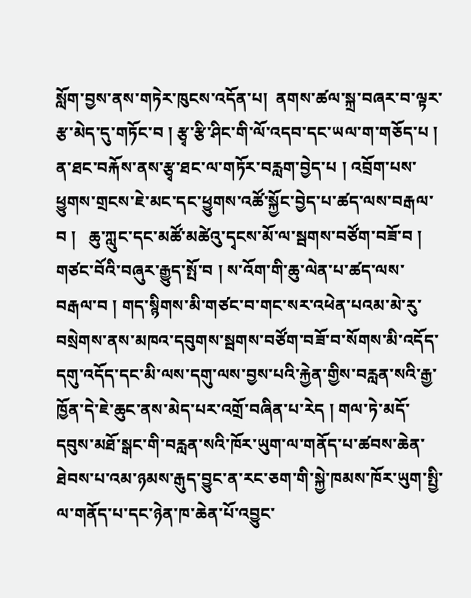སློག་བྱས་ནས་གཏེར་ཁུངས་འདོན་པ།  ནགས་ཚལ་སྐྲ་བཞར་བ་ལྟར་རྩ་མེད་དུ་གཏོང་བ ། རྩྭ་རྩི་ཤིང་གི་ལོ་འདབ་དང་ཡལ་ག་གཅོད་པ ། ན་ཐང་བརྐོས་ནས་རྩྭ་ཐང་ལ་གཏོར་བརླག་བྱེད་པ ། འབྲོག་པས་ཕྱུགས་གྲངས་ཇེ་མང་དང་ཕྱུགས་འཚོ་སྐྱོང་བྱེད་པ་ཚད་ལས་བརྒལ་བ །   ཆུ་ཀླུང་དང་མཚོ་མཚེའུ་དྭངས་མོ་ལ་སྦགས་བཙོག་བཟོ་བ ། གཙང་བོའི་བཞུར་རྒྱུད་སྤོ་བ ། ས་འོག་གི་ཆུ་ལེན་པ་ཚད་ལས་བརྒལ་བ ། གད་སྙིགས་མི་གཙང་བ་གང་སར་འཕེན་པའམ་མེ་རུ་བསྲེགས་ནས་མཁའ་དབུགས་སྦགས་བཙོག་བཟོ་བ་སོགས་མི་འདོད་དགུ་འདོད་དང་མི་ལས་དགུ་ལས་བྱས་པའི་རྐྱེན་གྱིས་བརླན་སའི་རྒྱ་ཁྱོན་དེ་ཇེ་ཆུང་ནས་མེད་པར་འགྲོ་བཞིན་པ་རེད ། གལ་ཏེ་མདོ་དབུས་མཐོ་སྒང་གི་བརླན་སའི་ཁོར་ཡུག་ལ་གནོད་པ་ཚབས་ཆེན་ཐེབས་པ་འམ་ཉམས་རྒུད་བྱུང་ན་རང་ཅག་གི་སྐྱེ་ཁམས་ཁོར་ཡུག་སྤྱི་ལ་གནོད་པ་དང་ཉེན་ཁ་ཆེན་པོ་འབྱུང་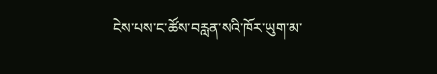ངེས་པས་ང་ཚོས་བརླན་སའི་ཁོར་ཡུག་མ་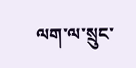ལག་ལ་སྲུང་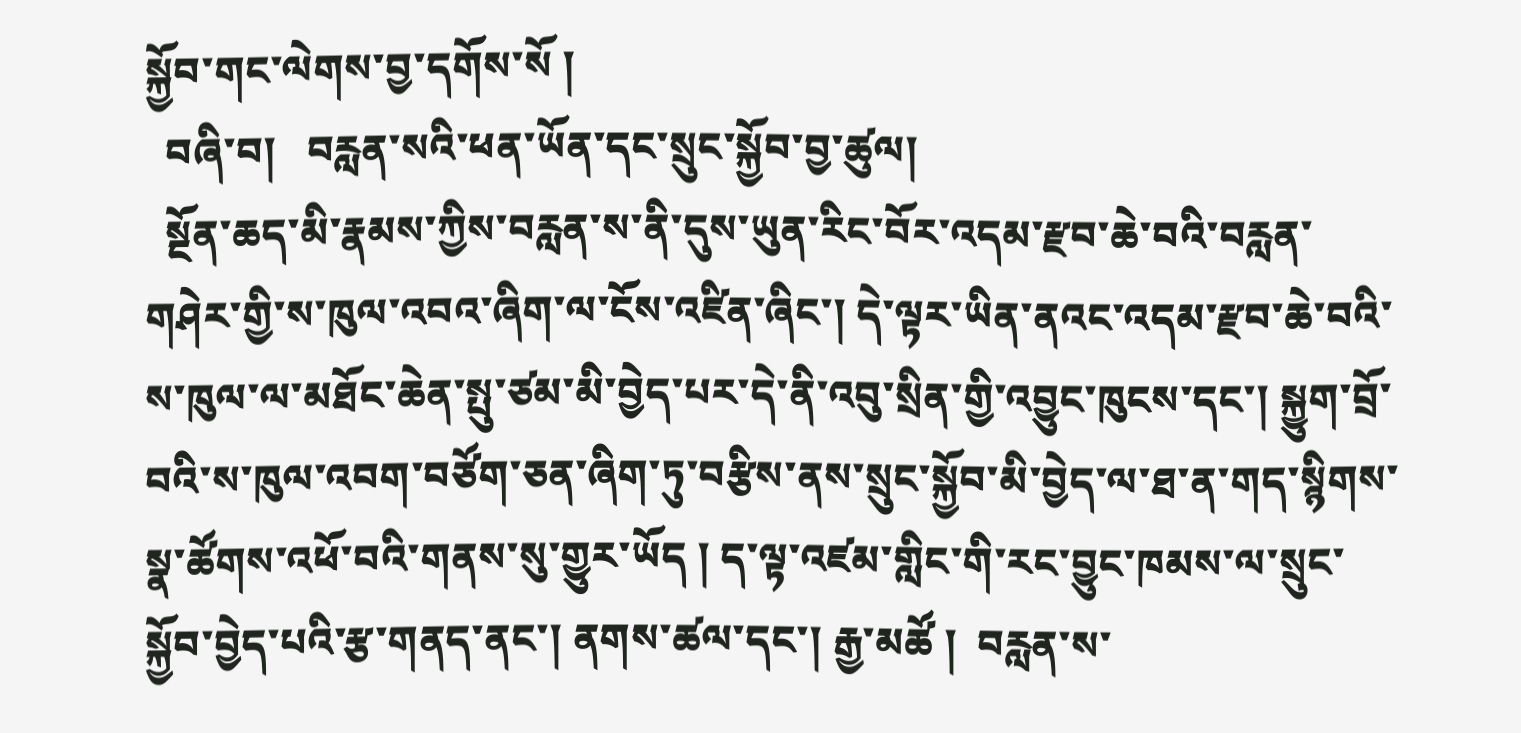སྐྱོབ་གང་ལེགས་བྱ་དགོས་སོ །
  བཞི་བ།   བརླན་སའི་ཕན་ཡོན་དང་སྲུང་སྐྱོབ་བྱ་ཚུལ།
  སྔོན་ཆད་མི་རྣམས་ཀྱིས་བརླན་ས་ནི་དུས་ཡུན་རིང་བོར་འདམ་རྫབ་ཆེ་བའི་བརླན་གཤེར་གྱི་ས་ཁུལ་འབའ་ཞིག་ལ་ངོས་འཛིན་ཞིང་། དེ་ལྟར་ཡིན་ནའང་འདམ་རྫབ་ཆེ་བའི་ས་ཁུལ་ལ་མཐོང་ཆེན་སྤུ་ཙམ་མི་བྱེད་པར་དེ་ནི་འབུ་སྲིན་གྱི་འབྱུང་ཁུངས་དང་། སྐྱུག་བྲོ་བའི་ས་ཁུལ་འབག་བཙོག་ཅན་ཞིག་ཏུ་བརྩིས་ནས་སྲུང་སྐྱོབ་མི་བྱེད་ལ་ཐ་ན་གད་སྙིགས་སྣ་ཚོགས་འཕོ་བའི་གནས་སུ་གྱུར་ཡོད ། ད་ལྟ་འཛམ་གླིང་གི་རང་བྱུང་ཁམས་ལ་སྲུང་སྐྱོབ་བྱེད་པའི་རྩ་གནད་ནང་། ནགས་ཚལ་དང་། རྒྱ་མཚོ །  བརླན་ས་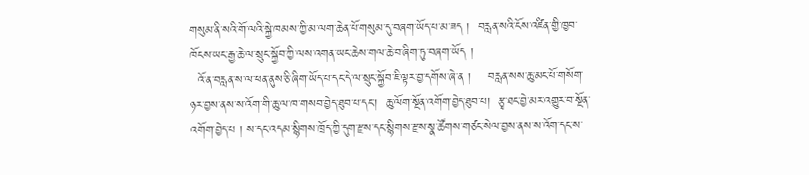གསུམ་ནི་སའི་གོ་ལའི་སྐྱེ་ཁམས་ཀྱི་མ་ལག་ཆེན་པོ་གསུམ་དུ་བཞག་ཡོད་པ་མ་ཟད །  བརླན་སའི་ངོས་འཛིན་གྱི་ཁྱབ་ཁོངས་ཡང་རྒྱ་ཆེ་ལ་སྲུང་སྐྱོབ་ཀྱི་ལས་འགན་ཡང་ཆེས་གལ་ཆེ་བ་ཞིག་ཏུ་བཞག་ཡོད །
  འོ་ན་བརླན་ས་ལ་ཕན་ནུས་ཅི་ཞིག་ཡོད་པ་དང་དེ་ལ་སྲུང་སྐྱོབ་ཇི་ལྟར་བྱ་དགོས་ཞེ་ན །    བརླན་སས་ཆུ་མང་པོ་གསོག་ཉར་བྱས་ནས་ས་འོག་གི་ཆུ་ལ་ཁ་གསབ་བྱེད་ཐུབ་པ་དང་།  ཆུ་ལོག་སྔོན་འགོག་བྱེད་ཐུབ་པ།  རྩྭ་ཐང་བྱེ་མར་འགྱུར་བ་སྔོན་འགོག་བྱེད་པ ། ས་དང་འདམ་སྙིགས་ཁྲོད་ཀྱི་དུག་རྫས་དང་སྙིགས་རྫས་སྣ་ཚོགས་གཙང་སེལ་བྱས་ནས་ས་འོག་དང་ས་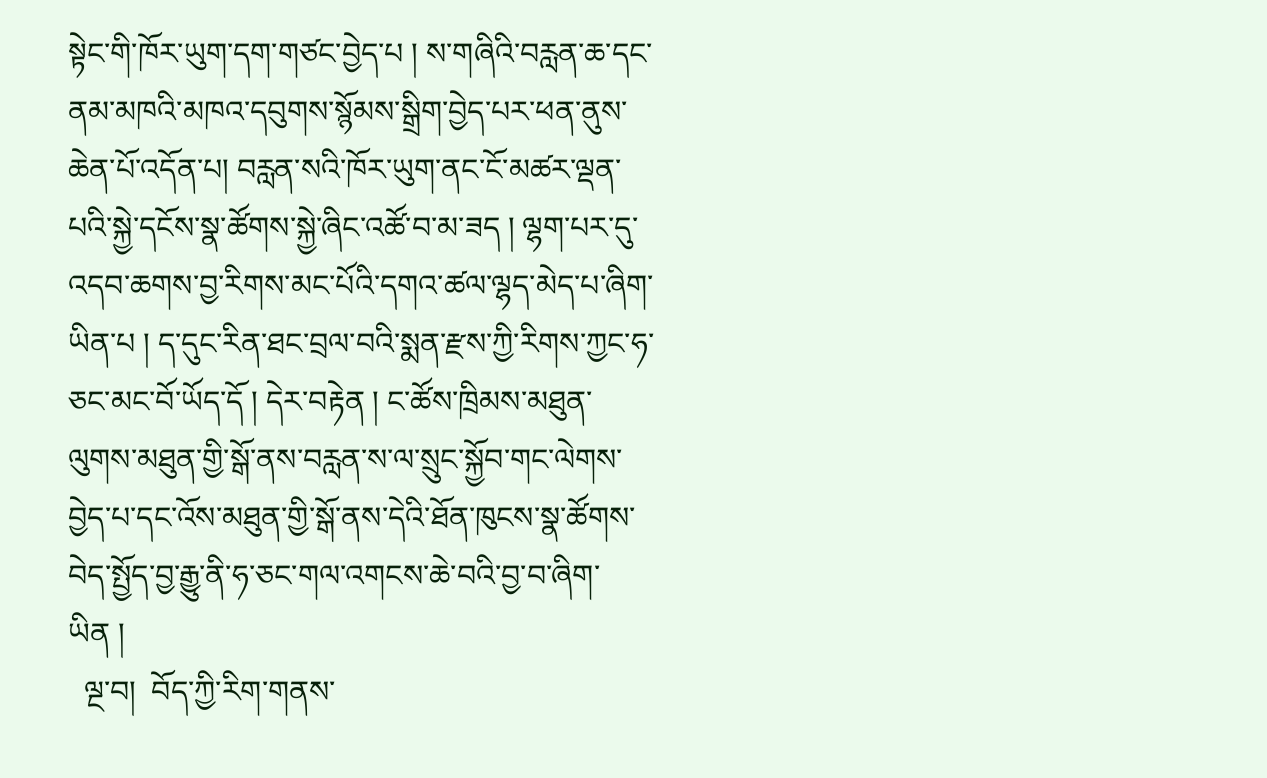སྟེང་གི་ཁོར་ཡུག་དག་གཙང་བྱེད་པ ། ས་གཞིའི་བརླན་ཆ་དང་ནམ་མཁའི་མཁའ་དབུགས་སྙོམས་སྒྲིག་བྱེད་པར་ཕན་ནུས་ཆེན་པོ་འདོན་པ། བརླན་སའི་ཁོར་ཡུག་ནང་ངོ་མཚར་ལྡན་པའི་སྐྱེ་དངོས་སྣ་ཚོགས་སྐྱེ་ཞིང་འཚོ་བ་མ་ཟད ། ལྷག་པར་དུ་འདབ་ཆགས་བྱ་རིགས་མང་པོའི་དགའ་ཚལ་ལྷད་མེད་པ་ཞིག་ཡིན་པ ། ད་དུང་རིན་ཐང་བྲལ་བའི་སྨན་རྫས་ཀྱི་རིགས་ཀྱང་ཧ་ཅང་མང་བོ་ཡོད་དོ ། དེར་བརྟེན ། ང་ཚོས་ཁྲིམས་མཐུན་ལུགས་མཐུན་གྱི་སྒོ་ནས་བརླན་ས་ལ་སྲུང་སྐྱོབ་གང་ལེགས་བྱེད་པ་དང་འོས་མཐུན་གྱི་སྒོ་ནས་དེའི་ཐོན་ཁུངས་སྣ་ཚོགས་བེད་སྤྱོད་བྱ་རྒྱུ་ནི་ཧ་ཅང་གལ་འགངས་ཆེ་བའི་བྱ་བ་ཞིག་ཡིན །
  ལྔ་བ།  བོད་ཀྱི་རིག་གནས་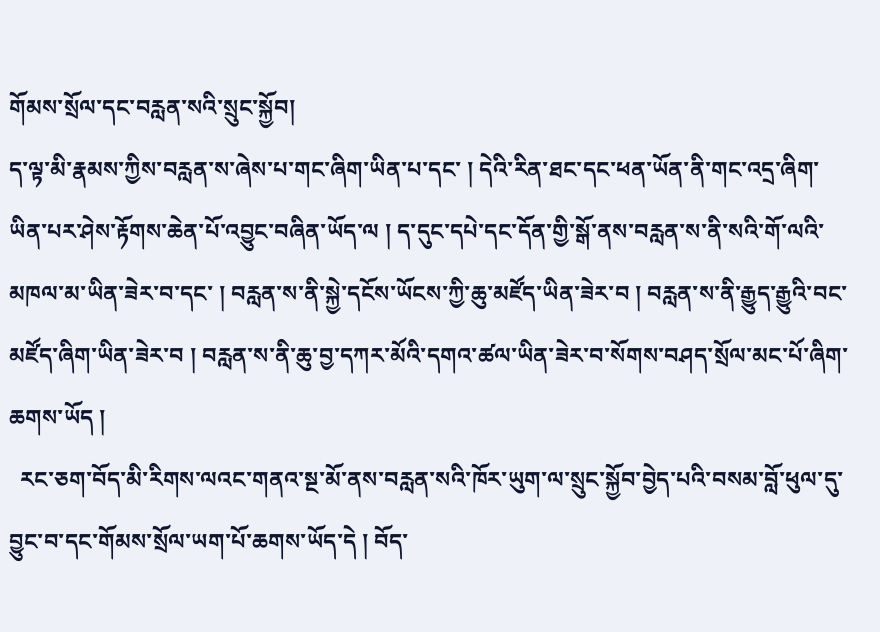གོམས་སྲོལ་དང་བརླན་སའི་སྲུང་སྐྱོབ།
ད་ལྟ་མི་རྣམས་ཀྱིས་བརླན་ས་ཞེས་པ་གང་ཞིག་ཡིན་པ་དང་ ། དེའི་རིན་ཐང་དང་ཕན་ཡོན་ནི་གང་འདྲ་ཞིག་ཡིན་པར་ཤེས་རྟོགས་ཆེན་པོ་འབྱུང་བཞིན་ཡོད་ལ ། ད་དུང་དཔེ་དང་དོན་གྱི་སྒོ་ནས་བརླན་ས་ནི་སའི་གོ་ལའི་མཁལ་མ་ཡིན་ཟེར་བ་དང་ ། བརླན་ས་ནི་སྐྱེ་དངོས་ཡོངས་ཀྱི་ཆུ་མཛོད་ཡིན་ཟེར་བ ། བརླན་ས་ནི་རྒྱུད་རྒྱུའི་བང་མཛོད་ཞིག་ཡིན་ཟེར་བ ། བརླན་ས་ནི་ཆུ་བྱ་དཀར་མོའི་དགའ་ཚལ་ཡིན་ཟེར་བ་སོགས་བཤད་སྲོལ་མང་པོ་ཞིག་ཆགས་ཡོད །
  རང་ཅག་བོད་མི་རིགས་ལའང་གནའ་སྔ་མོ་ནས་བརླན་སའི་ཁོར་ཡུག་ལ་སྲུང་སྐྱོབ་བྱེད་པའི་བསམ་བློ་ཕུལ་དུ་བྱུང་བ་དང་གོམས་སྲོལ་ཡག་པོ་ཆགས་ཡོད་དེ ། བོད་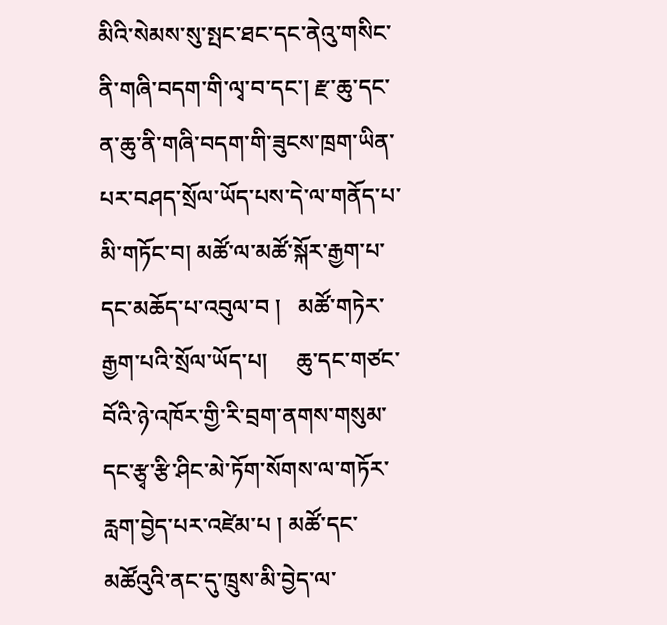མིའི་སེམས་སུ་སྤང་ཐང་དང་ནེའུ་གསིང་ནི་གཞི་བདག་གི་ལྭ་བ་དང་། རྫ་ཆུ་དང་ན་ཆུ་ནི་གཞི་བདག་གི་ཟུངས་ཁྲག་ཡིན་པར་བཤད་སྲོལ་ཡོད་པས་དེ་ལ་གནོད་པ་མི་གཏོང་བ། མཚོ་ལ་མཚོ་སྐོར་རྒྱག་པ་དང་མཆོད་པ་འབུལ་བ །   མཚོ་གཏེར་རྒྱག་པའི་སྲོལ་ཡོད་པ།     ཆུ་དང་གཙང་བོའི་ཉེ་འཁོར་གྱི་རི་བྲག་ནགས་གསུམ་དང་རྩྭ་རྩི་ཤིང་མེ་ཏོག་སོགས་ལ་གཏོར་རླག་བྱེད་པར་འཛེམ་པ ། མཚོ་དང་མཚོའུའི་ནང་དུ་ཁྲུས་མི་བྱེད་ལ་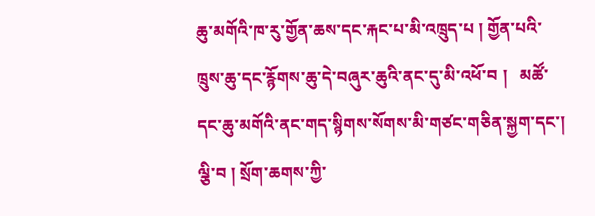ཆུ་མགོའི་ཁ་རུ་གྱོན་ཆས་དང་རྐང་པ་མི་འཁྲུད་པ ། གྱོན་པའི་ཁྲུས་ཆུ་དང་རྙོགས་ཆུ་དེ་བཞུར་ཆུའི་ནང་དུ་མི་འཕོ་བ །   མཚོ་དང་ཆུ་མགོའི་ནང་གད་སྙིགས་སོགས་མི་གཙང་གཅིན་སྐྱག་དང་།  ལྕི་བ ། སྲོག་ཆགས་ཀྱི་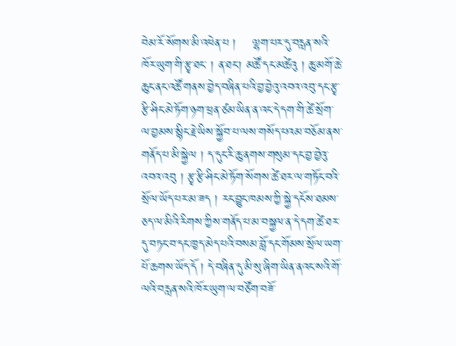བེམ་རོ་སོགས་མི་འཕེན་པ །    ལྷག་པར་དུ་བརླན་སའི་ཁོར་ཡུག་གི་རྩྭ་ཐང་ ། ན་ཐང་། མཚོ་དང་མཚེའུ ། ཆུ་མགོ་ཆེ་ཆུང་ནང་འཚོ་གནས་བྱེད་བཞིན་པའི་བྱ་བྱེའུ་འབའ་འབུ་དང་རྩྭ་རྩི་ཤིང་མེ་ཏོག་ཉག་ཕྲན་ཙམ་ཡིན་ན་འང་དེ་དག་གི་ཚེ་སྲོག་ལ་བྱམས་སྙིང་རྗེ་ཡིས་སྐྱོབ་པ་ལས་གསོད་པའམ་བཅོམ་ནས་གནོད་པ་མི་སྐྱེལ ། ད་དུང་རི་ཆུ་ནགས་གསུམ་དང་བྱ་བྱེའུ་འབའ་འབུ ། རྩྭ་རྩི་ཤིང་མེ་ཏོག་སོགས་ཚེ་ཐར་ལ་གཏོང་བའི་སྲོལ་ཡོད་པར་མ་ཟད ། རང་བྱུང་ཁམས་ཀྱི་སྐྱེ་དངོས་ཐམས་ཅད་ལ་མིའི་རིགས་ཀྱིས་གནོད་པ་མ་བསྐྱལ་ན་དེ་དག་ཚེ་ཐར་དུ་བཏང་བ་དང་ཁྱད་མེད་པའི་བསམ་བློ་དང་གོམས་སྲོལ་ཡག་པོ་ཆགས་ཡོད་དོ ། དེ་བཞིན་དུ་མི་སུ་ཞིག་ཡིན་ནའང་སའི་གོ་ལའི་བརླན་སའི་ཁོར་ཡུག་ལ་བཙོག་བཟོ་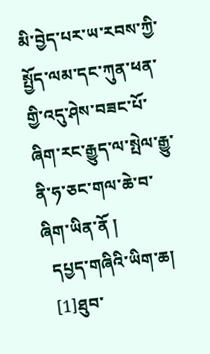མི་བྱེད་པར་ཡ་རབས་ཀྱི་སྤྱོད་ལམ་དང་ཀུན་ཕན་གྱི་འདུ་ཤེས་བཟང་པོ་ཞིག་རང་རྒྱུད་ལ་སྤེལ་རྒྱུ་ནི་ཧ་ཅང་གལ་ཆེ་བ་ཞིག་ཡིན་ནོ །
  དཔྱད་གཞིའི་ཡིག་ཆ།
  [1]ཐུབ་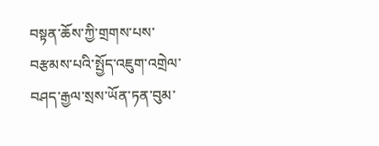བསྟན་ཆོས་ཀྱི་གྲགས་པས་བརྩམས་པའི་སྤྱོད་འཇུག་འགྲེལ་བཤད་རྒྱལ་སྲས་ཡོན་ཏན་བུམ་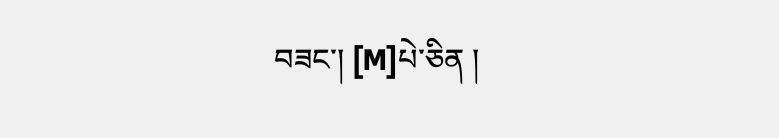བཟང་། [M]པེ་ཅིན །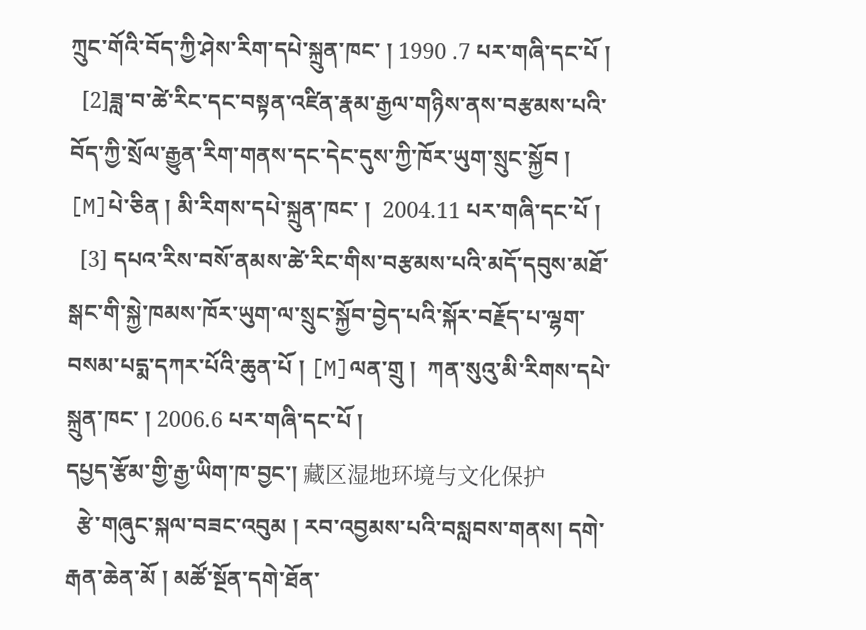ཀྲུང་གོའི་བོད་ཀྱི་ཤེས་རིག་དཔེ་སྐྲུན་ཁང་ ། 1990 .7 པར་གཞི་དང་པོ །
  [2]ཟླ་བ་ཚེ་རིང་དང་བསྟན་འཛིན་རྣམ་རྒྱལ་གཉིས་ནས་བརྩམས་པའི་བོད་ཀྱི་སྲོལ་རྒྱུན་རིག་གནས་དང་དེང་དུས་ཀྱི་ཁོར་ཡུག་སྲུང་སྐྱོབ ། [M]པེ་ཅིན ། མི་རིགས་དཔེ་སྐྲུན་ཁང་ །  2004.11 པར་གཞི་དང་པོ །
  [3] དཔའ་རིས་བསོ་ནམས་ཚེ་རིང་གིས་བརྩམས་པའི་མདོ་དབུས་མཐོ་སྒང་གི་སྐྱེ་ཁམས་ཁོར་ཡུག་ལ་སྲུང་སྐྱོབ་བྱེད་པའི་སྐོར་བརྗོད་པ་ལྷག་བསམ་པདྨ་དཀར་པོའི་ཆུན་པོ ། [M]ལན་གྲུ །  ཀན་སུའུ་མི་རིགས་དཔེ་སྐྲུན་ཁང་ ། 2006.6 པར་གཞི་དང་པོ །
དཔྱད་རྩོམ་གྱི་རྒྱ་ཡིག་ཁ་བྱང་། 藏区湿地环境与文化保护
  རྩེ་གཞུང་སྐལ་བཟང་འབུམ ། རབ་འབྱམས་པའི་བསླབས་གནས། དགེ་རྒན་ཆེན་མོ ། མཚོ་སྔོན་དགེ་ཐོན་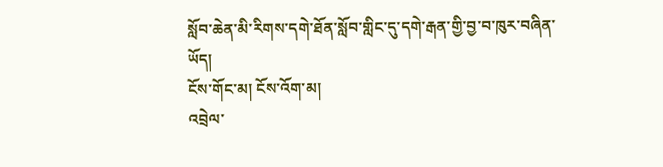སློབ་ཆེན་མི་རིགས་དགེ་ཐོན་སློབ་གླིང་དུ་དགེ་རྒན་གྱི་བྱ་བ་ཁུར་བཞིན་ཡོད།
ངོས་གོང་མ། ངོས་འོག་མ།
འབྲེལ་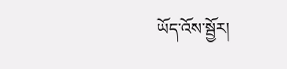ཡོད་འོས་སྦྱོར།